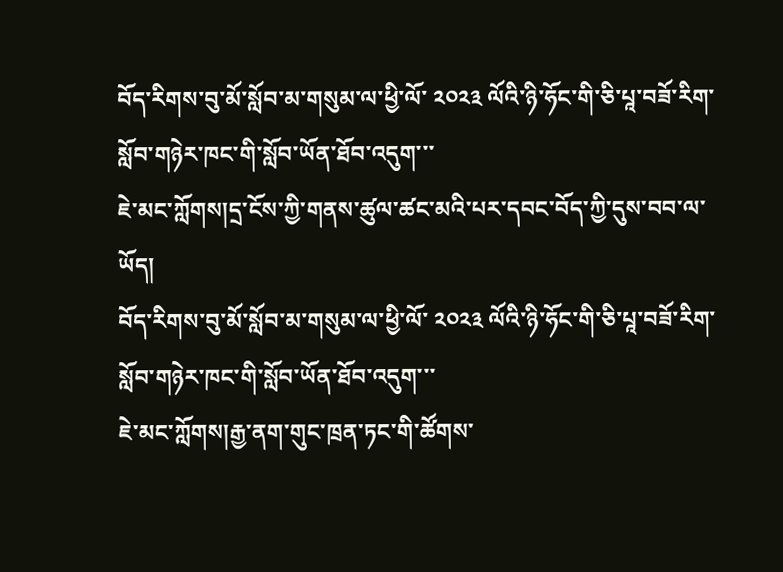བོད་རིགས་བུ་མོ་སློབ་མ་གསུམ་ལ་ཕྱི་ལོ་ ༢༠༢༣ ལོའི་ཉི་ཧོང་གི་ཅི་པཱ་བཟོ་རིག་སློབ་གཉེར་ཁང་གི་སློབ་ཡོན་ཐོབ་འདུག་་་
ཇེ་མང་ཀློགས།དྲ་ངོས་ཀྱི་གནས་ཚུལ་ཚང་མའི་པར་དབང་བོད་ཀྱི་དུས་བབ་ལ་ཡོད།
བོད་རིགས་བུ་མོ་སློབ་མ་གསུམ་ལ་ཕྱི་ལོ་ ༢༠༢༣ ལོའི་ཉི་ཧོང་གི་ཅི་པཱ་བཟོ་རིག་སློབ་གཉེར་ཁང་གི་སློབ་ཡོན་ཐོབ་འདུག་་་
ཇེ་མང་ཀློགས།རྒྱ་ནག་གུང་ཁྲན་ཏང་གི་ཚོགས་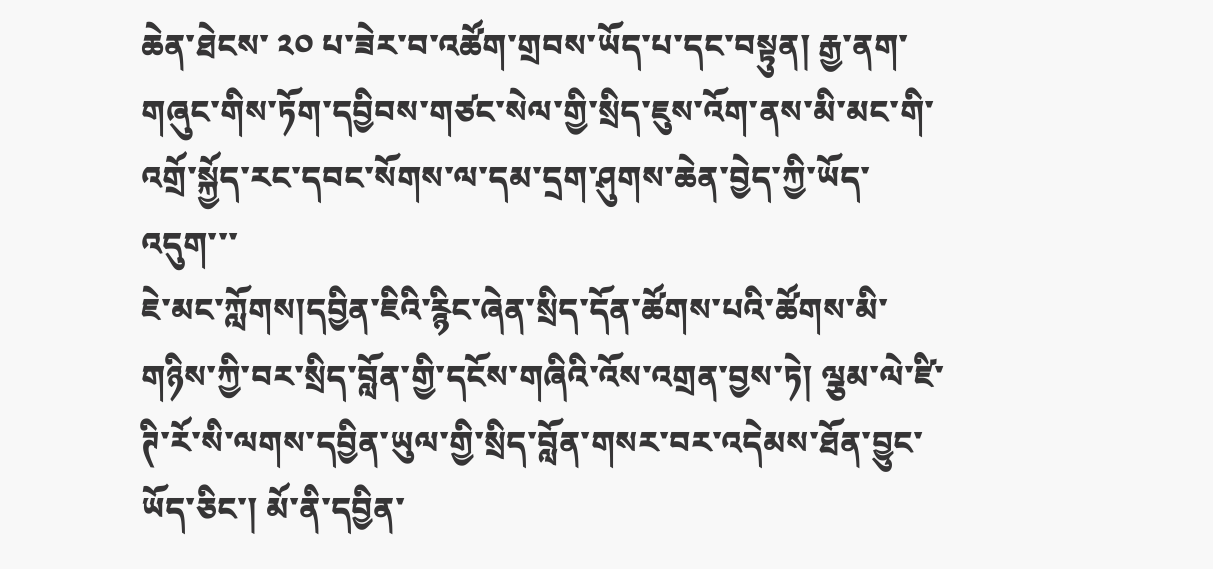ཆེན་ཐེངས་ ༢༠ པ་ཟེར་བ་འཚོག་གྲབས་ཡོད་པ་དང་བསྟུན། རྒྱ་ནག་གཞུང་གིས་ཏོག་དབྱིབས་གཙང་སེལ་གྱི་སྲིད་ཇུས་འོག་ནས་མི་མང་གི་འགྲོ་སྐྱོད་རང་དབང་སོགས་ལ་དམ་དྲག་ཤུགས་ཆེན་བྱེད་ཀྱི་ཡོད་འདུག་་་
ཇེ་མང་ཀློགས།དབྱིན་ཇིའི་རྙིང་ཞེན་སྲིད་དོན་ཚོགས་པའི་ཚོགས་མི་གཉིས་ཀྱི་བར་སྲིད་བློན་གྱི་དངོས་གཞིའི་འོས་འགྲན་བྱས་ཏེ། ལྕམ་ལེ་ཛི་ཊི་རོ་སི་ལགས་དབྱིན་ཡུལ་གྱི་སྲིད་བློན་གསར་བར་འདེམས་ཐོན་བྱུང་ཡོད་ཅིང་། མོ་ནི་དབྱིན་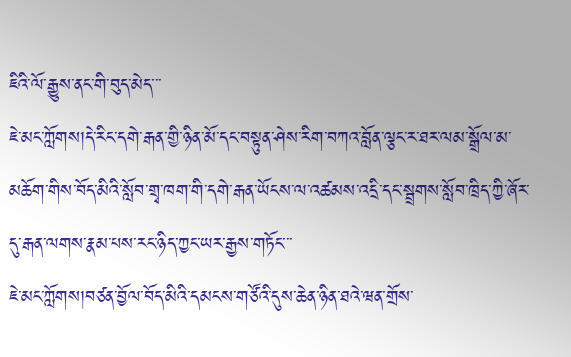ཇིའི་ལོ་རྒྱུས་ནང་གི་བུད་མེད་་་
ཇེ་མང་ཀློགས།དེ་རིང་དགེ་རྒན་གྱི་ཉིན་མོ་དང་བསྟུན་ཤེས་རིག་བཀའ་བློན་ལྕང་ར་ཐར་ལམ་སྒྲོལ་མ་མཆོག་གིས་བོད་མིའི་སློབ་གྲྭ་ཁག་གི་དགེ་རྒན་ཡོངས་ལ་འཚམས་འདྲི་དང་སྦྲགས་སློབ་ཁྲིད་ཀྱི་ཞོར་དུ་རྒན་ལགས་རྣམ་པས་རང་ཉིད་ཀྱང་ཡར་རྒྱས་གཏོང་་་
ཇེ་མང་ཀློགས།བཙན་བྱོལ་བོད་མིའི་དམངས་གཙོའི་དུས་ཆེན་ཉིན་ཐའེ་ཝན་གྲོས་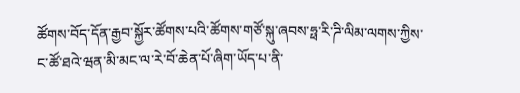ཚོགས་བོད་དོན་རྒྱབ་སྐྱོར་ཚོགས་པའི་ཚོགས་གཙོ་སྐུ་ཞབས་ཧྥ་རི་ཌི་ལིམ་ལགས་ཀྱིས་ང་ཚོ་ཐའེ་ཝན་མི་མང་ལ་རེ་བོ་ཆེན་པོ་ཞིག་ཡོད་པ་ནི་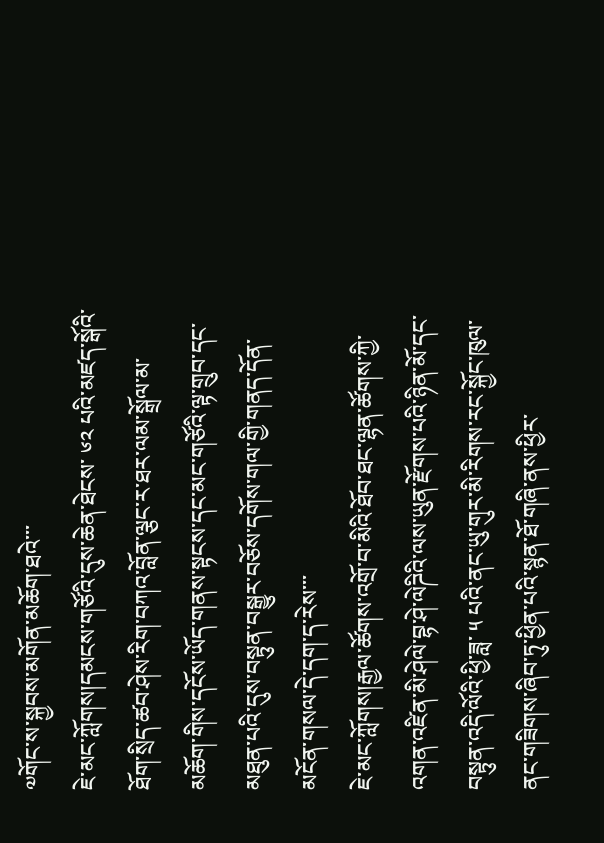༧གོང་ས་སྐྱབས་མགོན་མཆོག་ཐའེ་་་
ཇེ་མང་ཀློགས།དམངས་གཙོའི་དུས་ཆེན་ཐེངས་ ༦༢ པའི་མཛད་སྒོའི་ཐོག་སྲིད་ཚབ་ཤེས་རིག་བཀའ་བློན་ལྕང་ར་ཐར་ལམ་སྒྲོལ་མ་མཆོག་གིས་དངོས་ཡོད་གནས་སྟངས་དང་མང་གཙོའི་ལྟ་གྲུབ་དང་མཐུན་པའི་དུས་བསྟུན་བསྒྱུར་བཅོས་དགོས་གལ་གྱི་གནད་དོན་མངོན་གསལ་དེ་དག་ད་རེས་་་
ཇེ་མང་ཀློགས།རྒྱལ་ཚོགས་འགྲོ་བ་མིའི་ཐོབ་ཐང་ལྷན་ཚོགས་ཀྱི་འགན་འཛིན་མི་ཤེལེ་བྷ་ཤེ་ལེཌིའི་ལས་ཡུན་རྫོགས་པའི་ཉིན་མོ་དང་བསྟུན་འདི་ལོའི་ཕྱི་ཟླ་ ༥ པའི་ནང་ཡུ་གུར་མི་རིགས་རང་སྐྱོང་ཁུལ་ནང་གཟིགས་ཞིབ་ཏུ་ཕྱིན་པའི་སྙན་ཐོ་གཞི་ནས་ཕྱིར་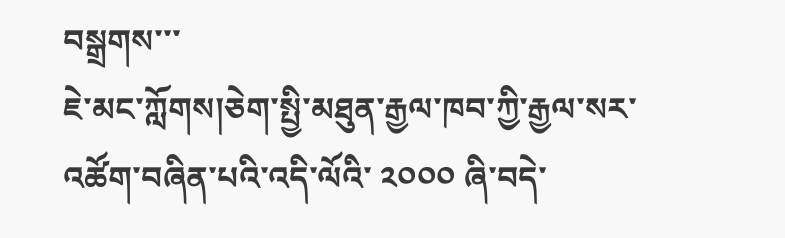བསྒྲགས་་་
ཇེ་མང་ཀློགས།ཅེག་སྤྱི་མཐུན་རྒྱལ་ཁབ་ཀྱི་རྒྱལ་སར་འཚོག་བཞིན་པའི་འདི་ལོའི་ ༢༠༠༠ ཞི་བདེ་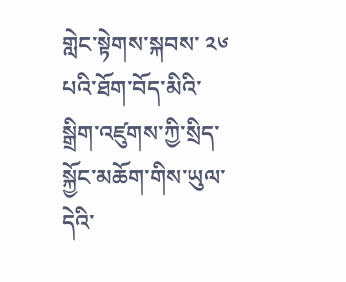གླེང་སྟེགས་སྐབས་ ༢༦ པའི་ཐོག་བོད་མིའི་སྒྲིག་འཛུགས་ཀྱི་སྲིད་སྐྱོང་མཆོག་གིས་ཡུལ་དེའི་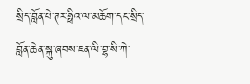སྲིད་བློན་པེ་ཊར་ཧྥིའ་ལ་མཆོག་དང་སྲིད་བློན་ཆེན་སྐུ་ཞབས་ཇན་ལི་བྷ་སི་ཀེ་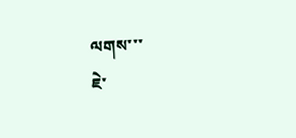ལགས་་་
ཇེ་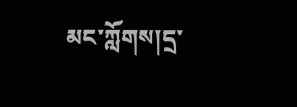མང་ཀློགས།དྲ་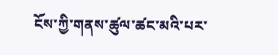ངོས་ཀྱི་གནས་ཚུལ་ཚང་མའི་པར་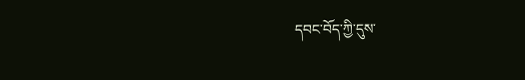དབང་བོད་ཀྱི་དུས་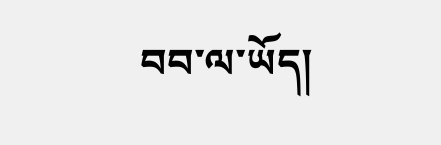བབ་ལ་ཡོད།